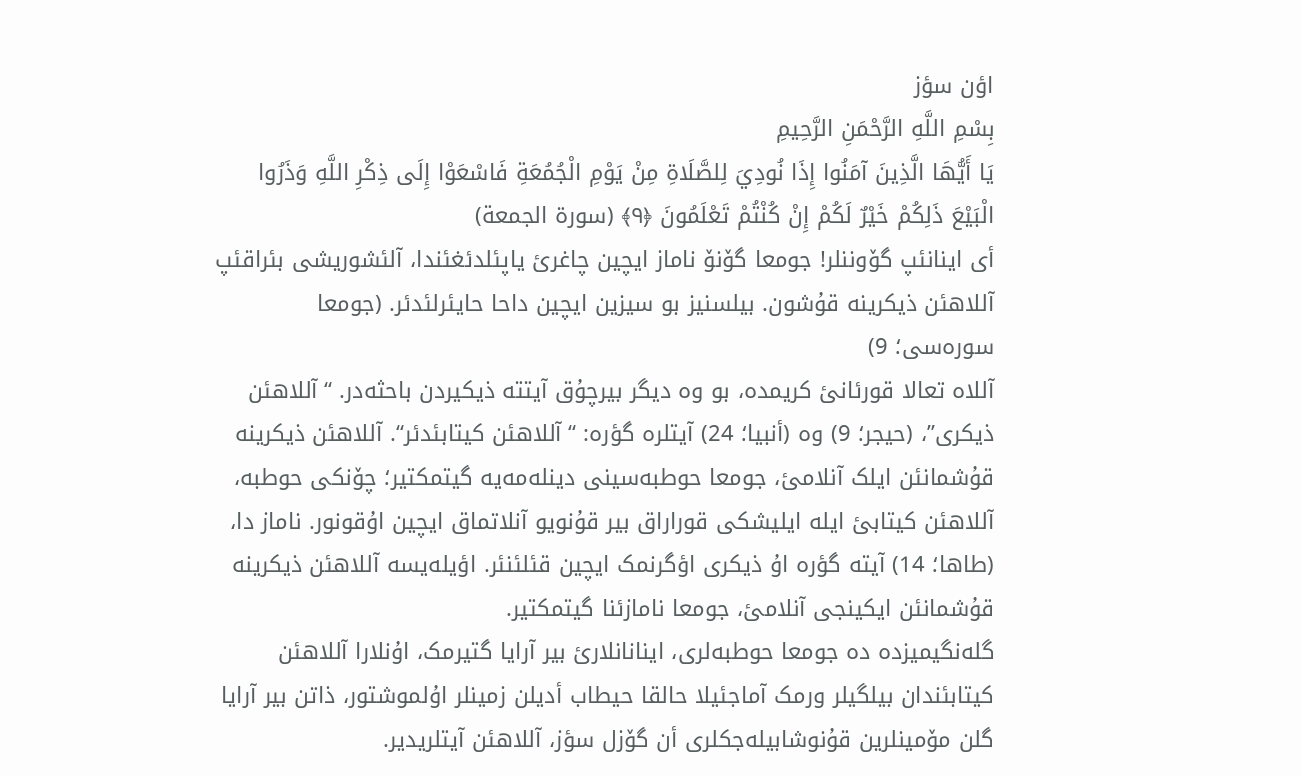اؤن سؤز
بِسْمِ اللَّهِ الرَّحْمَنِ الرَّحِيمِ
يَا أَيُّهَا الَّذِينَ آمَنُوا إِذَا نُودِيَ لِلصَّلَاةِ مِنْ يَوْمِ الْجُمُعَةِ فَاسْعَوْا إِلَى ذِكْرِ اللَّهِ وَذَرُوا الْبَيْعَ ذَلِكُمْ خَيْرٌ لَكُمْ إِنْ كُنْتُمْ تَعْلَمُونَ ﴿۹﴾ (سورة الجمعة)
أی اینانئپ گۆوننلر! جومعا گۆنۆ ناماز ایچین چاغرئ یاپئلدئغئندا، آلئشوریشی بئراقئپ آللاهئن ذیکرینە قۇشون. بیلسنیز بو سیزین ایچین داحا حایئرلئدئر. (جومعا سورەسی؛ 9)
آللاه تعالا قورئانئ کریمدە، بو وە دیگر بیرچۇق آیتتە ذیکیردن باحثەدر. “آللاهئن ذیکری”، (حیجر؛ 9) وە (أنبیا؛ 24) آیتلرە گؤرە: “آللاهئن کیتابئدئر“. آللاهئن ذیکرینە قۇشمانئن ایلک آنلامئ، جومعا حوطبەسینی دینلەمەیە گیتمکتیر؛ چۆنکی حوطبە، آللاهئن کیتابئ ایلە ایلیشکی قوراراق بیر قۇنویو آنلاتماق ایچین اۇقونور. ناماز دا، (طاها؛ 14) آیتە گؤرە اۇ ذیکری اؤگرنمک ایچین قئلئنئر. اؤیلەیسە آللاهئن ذیکرینە قۇشمانئن ایکینجی آنلامئ، جومعا نامازئنا گیتمکتیر.
گلەنگیمیزدە دە جومعا حوطبەلری، اینانانلارئ بیر آرایا گتیرمک، اۇنلارا آللاهئن کیتابئندان بیلگیلر ورمک آماجئیلا حالقا حیطاب أدیلن زمینلر اۇلموشتور، ذاتن بیر آرایا گلن مۆمینلرین قۇنوشابیلەجکلری أن گۆزل سؤز، آللاهئن آیتلریدیر.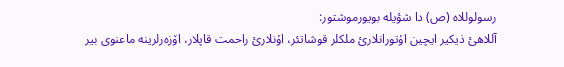رسولوللاە (ص) دا شؤیلە بویورموشتور:
آللاهئ ذیکیر ایچین اۇتورانلارئ ملکلر قوشاتئر، اۇنلارئ راحمت قاپلار، اۆزەرلرینە ماعنوی بیر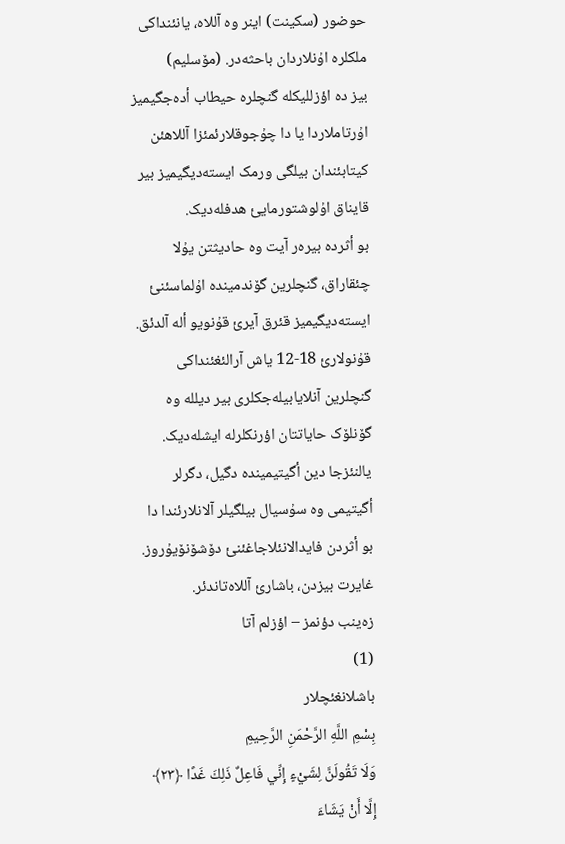حوضور (سکینت) اینر وە آللاە، یانئنداکی ملکلرە اۇنلاردان باحثەدر. (مۆسلیم)
بیز دە اؤزللیکلە گنچلرە حیطاب أدەجگیمیز اۇرتاملاردا یا دا چۇجوقلارئمئزا آللاهئن کیتابئندان بیلگی ورمک ایستەدیگیمیز بیر قایناق اۇلوشتورمایئ هدفلەدیک.
بو أثردە بیرەر آیت وە حادیثتن یۇلا چئقاراق، گنچلرین گۆندمیندە اۇلماسئنئ ایستەدیگیمیز قئرق آیرئ قۇنویو ألە آلدئق. قۇنولارئ 18-12 یاش آرالئغئنداکی گنچلرین آنلایابیلەجکلری بیر دیللە وە گۆنلۆک حایاتتان اؤرنکلرلە ایشلەدیک.
یالنئزجا دین أگیتیمیندە دگیل، دگرلر أگیتیمی وە سۇسیال بیلگیلر آلانلارئندا دا بو أثردن فایدالانئلاجاغئنئ دۆشۆنۆیۇروز.
غایرت بیزدن، باشارئ آللاەتاندئر.
زەینب دؤنمز – اؤزلم آتا
(1)
باشلانغئچلار
بِسْمِ اللَّهِ الرَّحْمَنِ الرَّحِيمِ
وَلَا تَقُولَنَّ لِشَيْءٍ إِنِّي فَاعِلٌ ذَلِكَ غَدًا ﴿۲۳﴾ إِلَّا أَنْ يَشَاءَ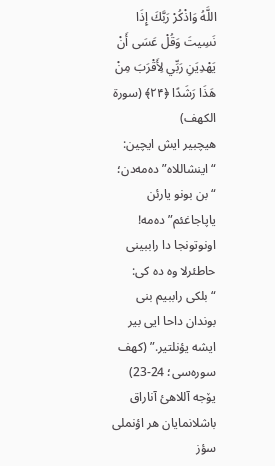اللَّهُ وَاذْكُرْ رَبَّكَ إِذَا نَسِيتَ وَقُلْ عَسَى أَنْ يَهْدِيَنِ رَبِّي لِأَقْرَبَ مِنْ هَذَا رَشَدًا ﴿۲۴﴾ (سورة الکهف)
هیچبیر ایش ایچین: “اینشاللاە” دەمەدن؛ “بن بونو یارئن یاپاجاغئم” دەمە! اونوتونجا دا راببینی حاطئرلا وە دە کی: “بلکی راببیم بنی بوندان داحا ایی بیر ایشە یؤنلتیر.” (کهف سورەسی؛ 24-23)
یۆجە آللاهئ آناراق باشلانمایان هر اؤنملی سؤز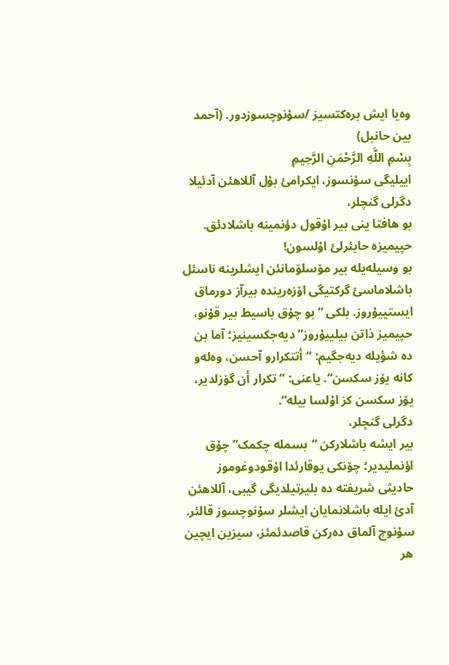وەیا ایش برەکتسیز /سۇنوچسوزدور. (آحمد بین حانبل)
بِسْمِ اللَّهِ الرَّحْمَنِ الرَّحِيمِ
اییلیگی سۇنسوز، ایکرامئ بۇل آللاهئن آدئیلا
دگرلی گنچلر،
بو هافتا ینی بیر اۇقول دؤنمینە باشلادئق. حپیمیزە حایئرلئ اۇلسون!
بو وسیلەیلە بیر مۆسلۆمانئن ایشلرینە ناسئل باشلاماسئ گرکتیگی اۆزەریندە بیرآز دورماق ایستییۇروز. بلکی “بو چۇق باسیط بیر قۇنو، حپیمیز ذاتن بیلییۇروز” دیەجکسینیز؛ آما بن دە شؤیلە دیەجگیم: “أتتکرارو آحسن، وەلەو کانە یۆز سکسن“. یاعنی: “تکرار أن گۆزلدیر، یۆز سکسن کز اۇلسا بیلە“.
دگرلی گنچلر،
بیر ایشە باشلارکن “بسملە چکمک” چۇق اؤنملیدیر؛ چۆنکی یوقارئدا اۇقودوغوموز حادیثی شریفتە دە بلیرتیلدیگی گیبی، آللاهئن آدئ ایلە باشلانمایان ایشلر سۇنوچسوز قالئر. سۇنوچ آلماق دەرکن قاصدئمئز، سیزین ایچین هر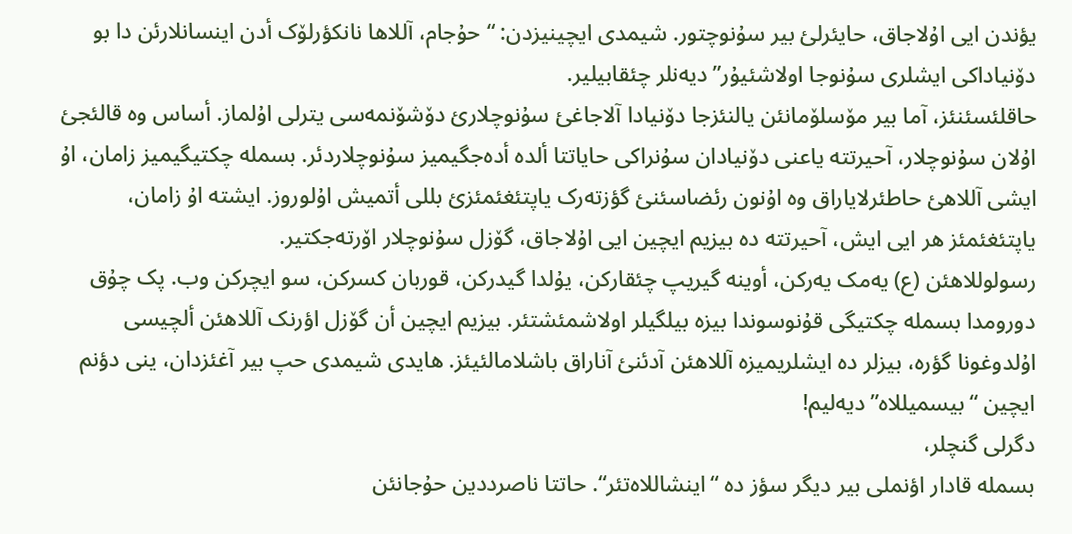یؤندن ایی اۇلاجاق، حایئرلئ بیر سۇنوچتور. شیمدی ایچینیزدن: “حۇجام، آللاها نانکؤرلۆک أدن اینسانلارئن دا بو دۆنیاداکی ایشلری سۇنوجا اولاشئیۇر” دیەنلر چئقابیلیر.
حاقلئسئنئز، آما بیر مۆسلۆمانئن یالنئزجا دۆنیادا آلاجاغئ سۇنوچلارئ دۆشۆنمەسی یترلی اۇلماز. أساس وە قالئجئ اۇلان سۇنوچلار، آحیرتتە یاعنی دۆنیادان سۇنراکی حایاتتا ألدە أدەجگیمیز سۇنوچلاردئر. بسملە چکتیگیمیز زامان، اۇ ایشی آللاهئ حاطئرلایاراق وە اۇنون رئضاسئنئ گؤزتەرک یاپتئغئمئزئ بللی أتمیش اۇلوروز. ایشتە اۇ زامان، یاپتئغئمئز هر ایی ایش، آحیرتتە دە بیزیم ایچین ایی اۇلاجاق، گۆزل سۇنوچلار اۆرتەجکتیر.
رسولوللاهئن (ع) یەمک یەرکن، أوینە گیریپ چئقارکن، یۇلدا گیدرکن، قوربان کسرکن، سو ایچرکن وب. پک چۇق دورومدا بسملە چکتیگی قۇنوسوندا بیزە بیلگیلر اولاشمئشتئر. بیزیم ایچین أن گۆزل اؤرنک آللاهئن ألچیسی اۇلدوغونا گؤرە، بیزلر دە ایشلریمیزە آللاهئن آدئنئ آناراق باشلامالئیئز. هایدی شیمدی حپ بیر آغئزدان، ینی دؤنم ایچین “بیسمیللاە” دیەلیم!
دگرلی گنچلر،
بسملە قادار اؤنملی بیر دیگر سؤز دە “اینشاللاەتئر“. حاتتا ناصرددین حۇجانئن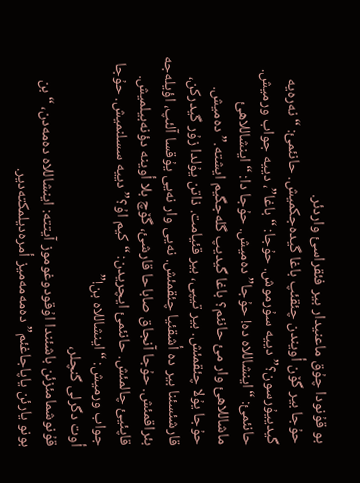بو قۇنودا چۇق ماعنیدار بیر فئقراسئ واردئر.
حۇجا بیر گۆن أویندن چئقئپ باغا گیدەجکمیش. حانئمئ: “نەرەیە گیدییۇرسون؟” دییە سۇرموش. حۇجا: “باغا”، دییە جواب ورمیش. حانئمئ: “اینشاللاە دە! حۇجا” دەمیش. حۇجا دا: “اینشاللاهئ ماشاللاهئ وار مئ حانئم؟ باغا گیدیپ گلەجگیم ایشتە.” دەمیش. حۇجا یۇلا چئقمئش. بیر تیپی، بیر قئیامت. ذاتن یۇلدا زۇر گیدرکن، قارشئسئنا بیر دە أشقئیا چئقمئش. نەیی وار نەیی یۇقسا آلئپ، اؤیلەجە بئراقمئش. حۇجا آنجاق صاباحا قارشئ، گۆچ بلا أوینە دؤنەبیلمیش. قاپئیئ چالمئش. حانئمئ ایچریدن: “کیم اۇ؟” دییە سسلنمیش. حۇجا جواب ورمیش: “اینشاللاە بن!”
أوت دگرلی گنچلر،
قۇنوشمامئزئن باشئندا اۇقودوغوموز آیتتە: اینشاللاە دەمەدن، “بن بونو یارئن یاپاجاغئم” دەمەمەمیز أمرەدیلمکتەدیر.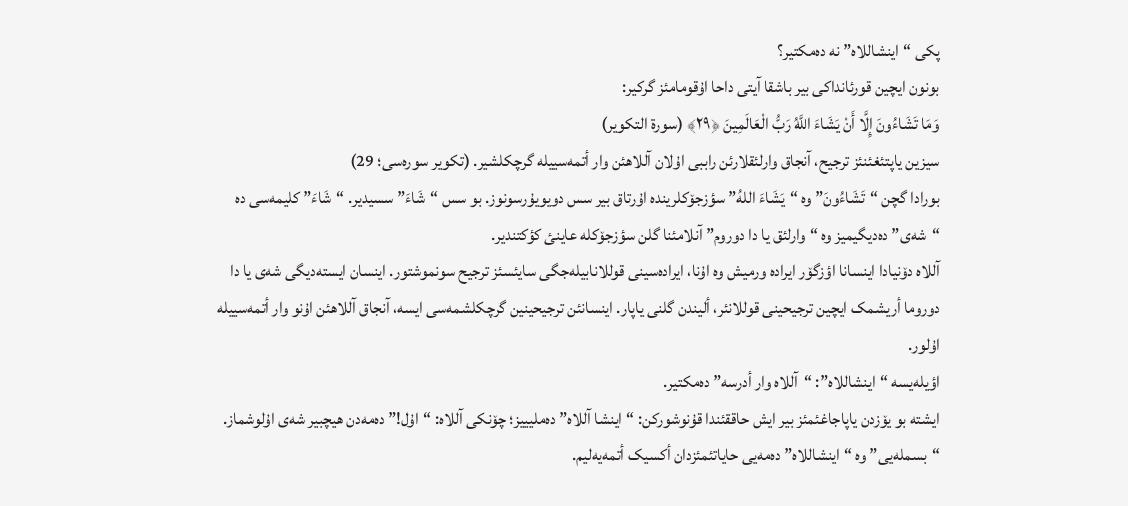پکی “اینشاللاە” نە دەمکتیر؟
بونون ایچین قورئانداکی بیر باشقا آیتی داحا اۇقومامئز گرکیر:
وَمَا تَشَاءُونَ إِلَّا أَنْ يَشَاءَ اللَّهُ رَبُّ الْعَالَمِينَ ﴿۲۹﴾ (سورة التکویر)
سیزین یاپتئغئنئز ترجیح، آنجاق وارلئقلارئن راببی اۇلان آللاهئن وار أتمەسییلە گرچکلشیر. (تکویر سورەسی؛ 29)
بورادا گچن “تَشَاءُونَ” وە “یَشَاءَ اللەُ” سؤزجۆکلریندە اۇرتاق بیر سس دویویۇرسونوز. بو سس “شَاءَ” سسیدیر. “شَاءَ” کلیمەسی دە “شەی” دەدیگیمیز وە “وارلئق یا دا دوروم” آنلامئنا گلن سؤزجۆکلە عاینئ کؤکتندیر.
آللاە دۆنیادا اینسانا اؤزگۆر ایرادە ورمیش وە اۇنا، ایرادەسینی قوللانابیلەجگی سایئسئز ترجیح سونموشتور. اینسان ایستەدیگی شەی یا دا دوروما أریشمک ایچین ترجیحینی قوللانئر، ألیندن گلنی یاپار. اینسانئن ترجیحینین گرچکلشمەسی ایسە، آنجاق آللاهئن اۇنو وار أتمەسییلە اۇلور.
اؤیلەیسە “اینشاللاە”: “آللاە وار أدرسە” دەمکتیر.
ایشتە بو یۆزدن یاپاجاغئمئز بیر ایش حاققئندا قۇنوشورکن: “اینشا آللاە” دەملیییز؛ چۆنکی آللاە: “اۇل!” دەمەدن هیچبیر شەی اۇلوشماز. “بسملەیی” وە “اینشاللاە” دەمەیی حایاتئمئزدان أکسیک أتمەیەلیم.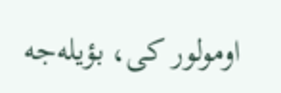اومولور کی، بؤیلەجە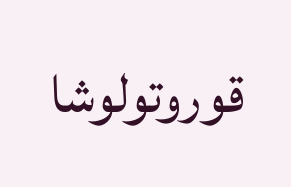قوروتولوشا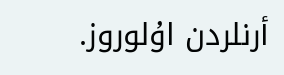أرنلردن اۇلوروز.